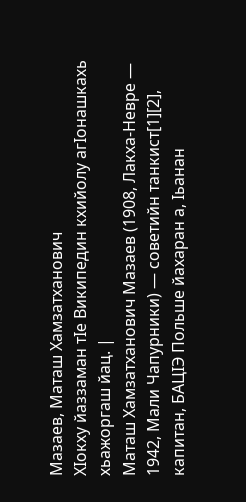Мазаев, Маташ Хамзатханович
ХӀокху йаззаман тӀе Википедин кхийолу агӀонашкахь хьажоргаш йац. |
Маташ Хамзатханович Мазаев (1908, Лакха-Невре — 1942, Мали Чапурники) — советийн танкист[1][2], капитан, БАЦӀЭ Польше йахаран а, Ӏьанан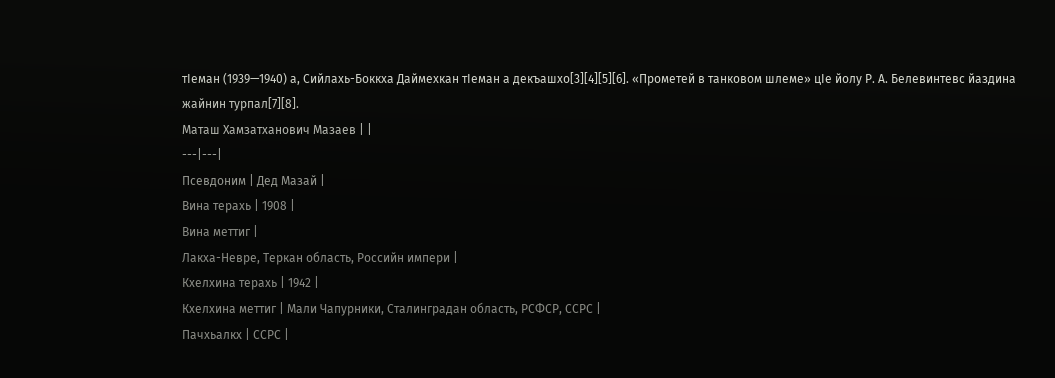тӀеман (1939—1940) а, Сийлахь-Боккха Даймехкан тӀеман а декъашхо[3][4][5][6]. «Прометей в танковом шлеме» цӀе йолу Р. А. Белевинтевс йаздина жайнин турпал[7][8].
Маташ Хамзатханович Мазаев | |
---|---|
Псевдоним | Дед Мазай |
Вина терахь | 1908 |
Вина меттиг |
Лакха-Невре, Теркан область, Российн импери |
Кхелхина терахь | 1942 |
Кхелхина меттиг | Мали Чапурники, Сталинградан область, РСФСР, ССРС |
Пачхьалкх | ССРС |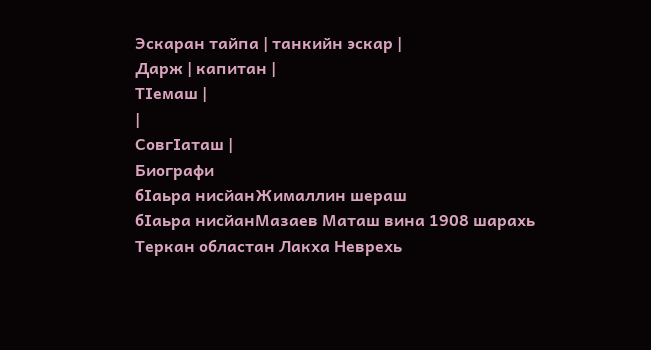Эскаран тайпа | танкийн эскар |
Дарж | капитан |
ТӀемаш |
|
СовгӀаташ |
Биографи
бӀаьра нисйанЖималлин шераш
бӀаьра нисйанМазаев Маташ вина 1908 шарахь Теркан областан Лакха Неврехь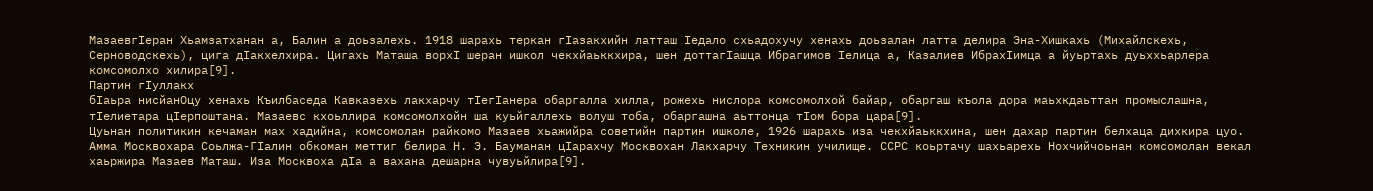МазаевгӀеран Хьамзатханан а, Балин а доьзалехь. 1918 шарахь теркан гӀазакхийн латташ Ӏедало схьадохучу хенахь доьзалан латта делира Эна-Хишкахь (Михайлскехь, Серноводскехь), цига дӀакхелхира. Цигахь Маташа ворхӀ шеран ишкол чекхйаьккхира, шен доттагӀашца Ибрагимов Ӏелица а, Казалиев ИбрахӀимца а йуьртахь дуьххьарлера комсомолхо хилира[9].
Партин гӀуллакх
бӀаьра нисйанОцу хенахь Къилбаседа Кавказехь лакхарчу тӀегӀанера обаргалла хилла, рожехь нислора комсомолхой байар, обаргаш къола дора маьхкдаьттан промыслашна, тӀелиетара цӀерпоштана. Мазаевс кхоьллира комсомолхойн ша куьйгаллехь волуш тоба, обаргашна аьттонца тӀом бора цара[9].
Цуьнан политикин кечаман мах хадийна, комсомолан райкомо Мазаев хьажийра советийн партин ишколе, 1926 шарахь иза чекхйаьккхина, шен дахар партин белхаца дихкира цуо. Амма Москвохара Соьлжа-ГӀалин обкоман меттиг белира Н. Э. Бауманан цӀарахчу Москвохан Лакхарчу Техникин училище. ССРС коьртачу шахьарехь Нохчийчоьнан комсомолан векал хаьржира Мазаев Маташ. Иза Москвоха дӀа а вахана дешарна чувуьйлира[9].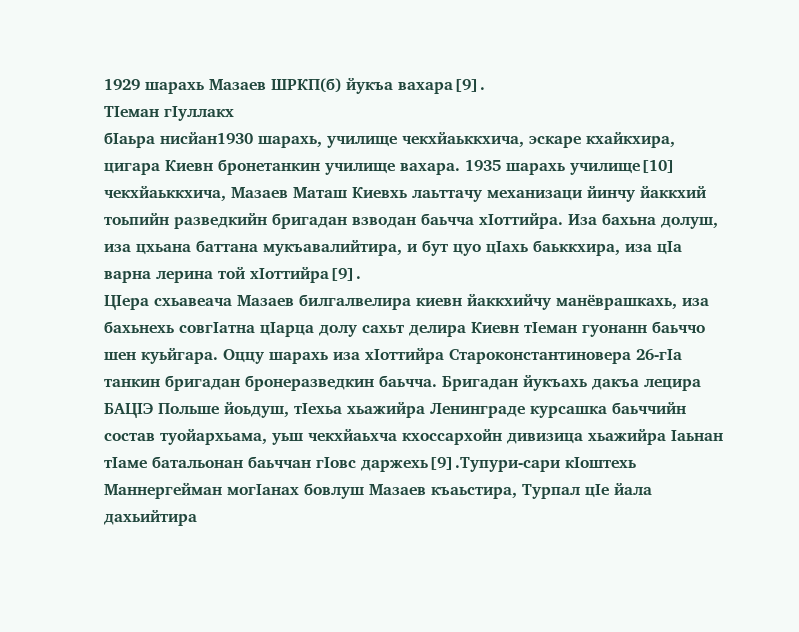1929 шарахь Мазаев ШРКП(б) йукъа вахара[9].
ТӀеман гӀуллакх
бӀаьра нисйан1930 шарахь, училище чекхйаьккхича, эскаре кхайкхира, цигара Киевн бронетанкин училище вахара. 1935 шарахь училище[10] чекхйаьккхича, Мазаев Маташ Киевхь лаьттачу механизаци йинчу йаккхий тоьпийн разведкийн бригадан взводан баьчча хӀоттийра. Иза бахьна долуш, иза цхьана баттана мукъавалийтира, и бут цуо цӀахь баьккхира, иза цӀа варна лерина той хӀоттийра[9].
ЦӀера схьавеача Мазаев билгалвелира киевн йаккхийчу манёврашкахь, иза бахьнехь совгӀатна цӀарца долу сахьт делира Киевн тIеман гуонанн баьччо шен куьйгара. Оццу шарахь иза хӀоттийра Староконстантиновера 26-гӀа танкин бригадан бронеразведкин баьчча. Бригадан йукъахь дакъа лецира БАЦӀЭ Польше йоьдуш, тӀехьа хьажийра Ленинграде курсашка баьччийн состав туойархьама, уьш чекхйаьхча кхоссархойн дивизица хьажийра Ӏаьнан тӀаме батальонан баьччан гӀовс даржехь[9].Тупури-сари кӀоштехь Маннергейман могIанах бовлуш Мазаев къаьстира, Турпал цӀе йала дахьийтира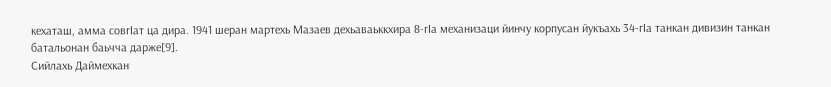кехаташ, амма совгӀат ца дира. 1941 шеран мартехь Мазаев дехьаваьккхира 8-гӀа механизаци йинчу корпусан йукъахь 34-гӀа танкан дивизин танкан батальонан баьчча дарже[9].
Сийлахь Даймехкан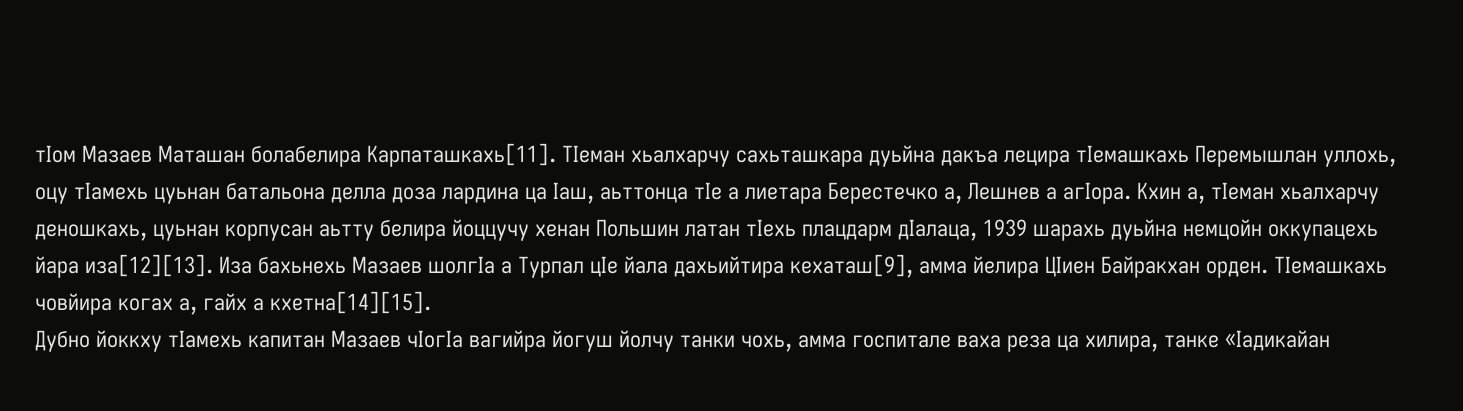тIом Мазаев Маташан болабелира Карпаташкахь[11]. ТӀеман хьалхарчу сахьташкара дуьйна дакъа лецира тӀемашкахь Перемышлан уллохь, оцу тӀамехь цуьнан батальона делла доза лардина ца Ӏаш, аьттонца тӀе а лиетара Берестечко а, Лешнев а агӀора. Кхин а, тӀеман хьалхарчу деношкахь, цуьнан корпусан аьтту белира йоццучу хенан Польшин латан тӀехь плацдарм дӀалаца, 1939 шарахь дуьйна немцойн оккупацехь йара иза[12][13]. Иза бахьнехь Мазаев шолгӀа а Турпал цӀе йала дахьийтира кехаташ[9], амма йелира ЦIиен Байракхан орден. ТӀемашкахь човйира когах а, гайх а кхетна[14][15].
Дубно йоккху тӀамехь капитан Мазаев чӀогӀа вагийра йогуш йолчу танки чохь, амма госпитале ваха реза ца хилира, танке «Ӏадикайан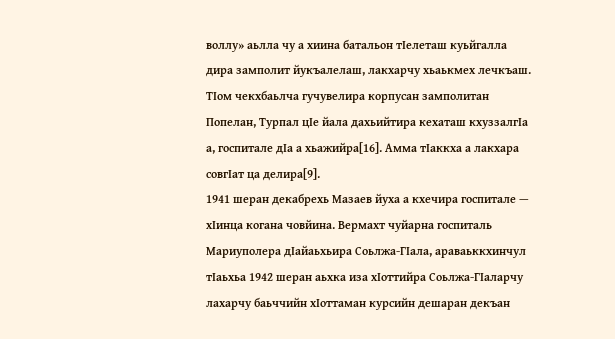воллу» аьлла чу а хиина батальон тӀелеташ куьйгалла дира замполит йукъалелаш, лакхарчу хьаькмех лечкъаш. ТӀом чекхбаьлча гучувелира корпусан замполитан Попелан, Турпал цӀе йала дахьийтира кехаташ кхуззалгӀа а, госпитале дӀа а хьажийра[16]. Амма тӀаккха а лакхара совгӀат ца делира[9].
1941 шеран декабрехь Мазаев йуха а кхечира госпитале — хӀинца когана човйина. Вермахт чуйарна госпиталь Мариуполера дӀайаьхьира Соьлжа-ГӀала, араваьккхинчул тӀаьхьа 1942 шеран аьхка иза хӀоттийра Соьлжа-ГӀаларчу лахарчу баьччийн хӀоттаман курсийн дешаран декъан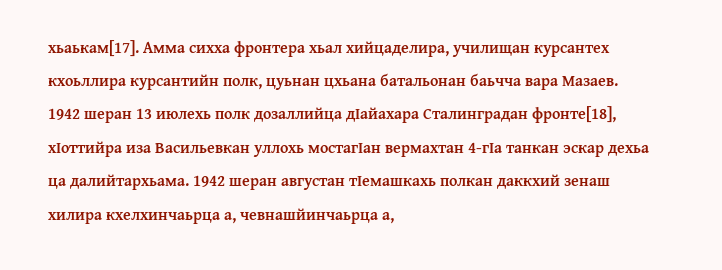хьаькам[17]. Амма сихха фронтера хьал хийцаделира, училищан курсантех кхоьллира курсантийн полк, цуьнан цхьана батальонан баьчча вара Мазаев. 1942 шеран 13 июлехь полк дозаллийца дӀайахара Сталинградан фронте[18], хӀоттийра иза Васильевкан уллохь мостагӀан вермахтан 4-гӀа танкан эскар дехьа ца далийтархьама. 1942 шеран августан тӀемашкахь полкан даккхий зенаш хилира кхелхинчаьрца а, чевнашйинчаьрца а,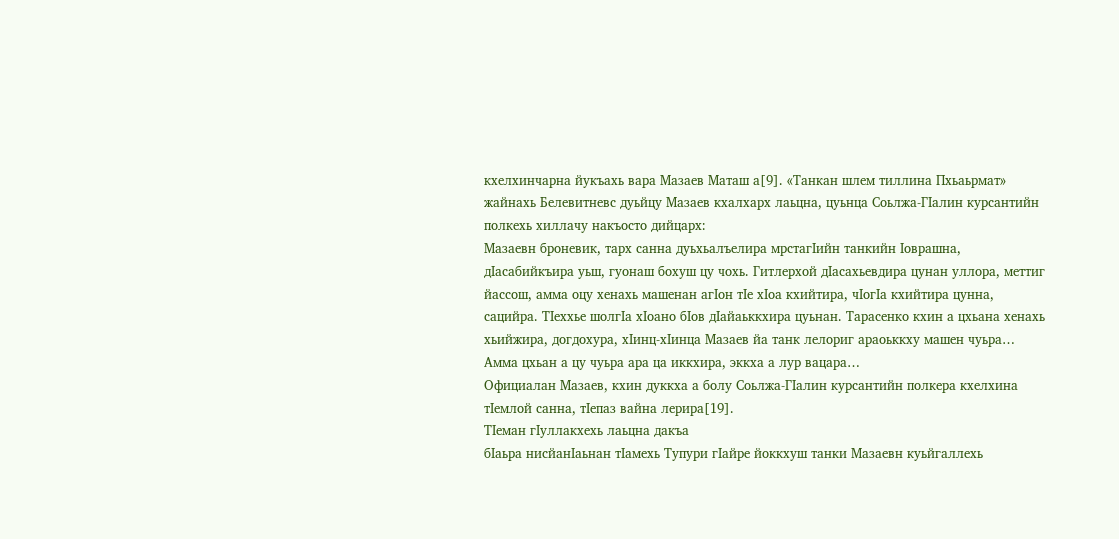кхелхинчарна йукъахь вара Мазаев Маташ а[9]. «Танкан шлем тиллина Пхьаьрмат» жайнахь Белевитневс дуьйцу Мазаев кхалхарх лаьцна, цуьнца Соьлжа-ГӀалин курсантийн полкехь хиллачу накъосто дийцарх:
Мазаевн броневик, тарх санна дуьхьалъелира мрстагӀийн танкийн Ӏоврашна, дӀасабийкъира уьш, гуонаш бохуш цу чохь. Гитлерхой дӀасахьевдира цунан уллора, меттиг йассош, амма оцу хенахь машенан агӀон тӀе хӀоа кхийтира, чӀогӀа кхийтира цунна, сацийра. ТӀеххье шолгӀа хӀоано бӀов дӀайаьккхира цуьнан. Тарасенко кхин а цхьана хенахь хьийжира, догдохура, хӀинц-хӀинца Мазаев йа танк лелориг араоьккху машен чуьра… Амма цхьан а цу чуьра ара ца иккхира, эккха а лур вацара…
Официалан Мазаев, кхин дуккха а болу Соьлжа-ГӀалин курсантийн полкера кхелхина тӀемлой санна, тӀепаз вайна лерира[19].
ТӀеман гӀуллакхехь лаьцна дакъа
бӀаьра нисйанӀаьнан тӀамехь Тупури гӀайре йоккхуш танки Мазаевн куьйгаллехь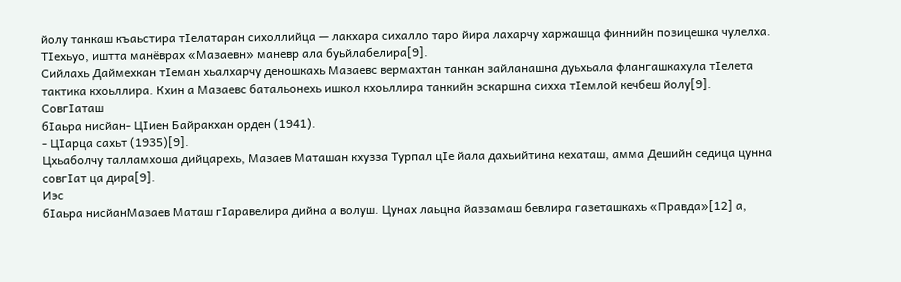йолу танкаш къаьстира тӀелатаран сихоллийца — лакхара сихалло таро йира лахарчу харжашца финнийн позицешка чулелха. ТӀехьуо, иштта манёврах «Мазаевн» маневр ала буьйлабелира[9].
Сийлахь Даймехкан тӀеман хьалхарчу деношкахь Мазаевс вермахтан танкан зайланашна дуьхьала флангашкахула тӀелета тактика кхоьллира. Кхин а Мазаевс батальонехь ишкол кхоьллира танкийн эскаршна сихха тӀемлой кечбеш йолу[9].
СовгӀаташ
бӀаьра нисйан- ЦIиен Байракхан орден (1941).
- ЦӀарца сахьт (1935)[9].
Цхьаболчу талламхоша дийцарехь, Мазаев Маташан кхузза Турпал цӀе йала дахьийтина кехаташ, амма Дешийн седица цунна совгӀат ца дира[9].
Иэс
бӀаьра нисйанМазаев Маташ гӀаравелира дийна а волуш. Цунах лаьцна йаззамаш бевлира газеташкахь «Правда»[12] а,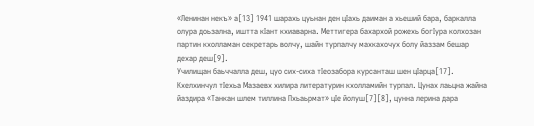«Ленинан некъ» а[13] 1941 шарахь цуьнан ден цӀахь даиман а хьеший бара, баркалла олура доьзална, иштта кӀант кхиаварна. Меттигера бахархой рожехь богӀура колхозан партин кхолламан секретарь волчу, шайн турпалчу махкахочух болу йаззам бешар дехар деш[9].
Училищан баьччалла деш, цуо сих-сиха тӀеозабора курсанташ шен цӀарца[17].
Кхелхинчул тӀехьа Мазаевх хилира литературин кхолламийн турпал. Цунах лаьцна жайна йаздира «Танкан шлем тиллина Пхьаьрмат» цӀе йолуш[7][8], цунна лерина дара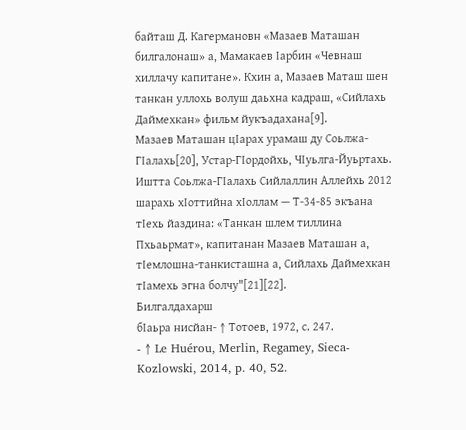байташ Д. Кагермановн «Мазаев Маташан билгалонаш» а, Мамакаев Ӏарбин «Чевнаш хиллачу капитане». Кхин а, Мазаев Маташ шен танкан уллохь волуш даьхна кадраш, «Сийлахь Даймехкан» фильм йукъадахана[9].
Мазаев Маташан цӀарах урамаш ду Соьлжа-ГӀалахь[20], Устар-ГӀордойхь, ЧӀуьлга-Йуьртахь. Иштта Соьлжа-ГӀалахь Сийлаллин Аллейхь 2012 шарахь хӀоттийна хӀоллам — Т-34-85 экъана тӀехь йаздина: «Танкан шлем тиллина Пхьаьрмат», капитанан Мазаев Маташан а, тӀемлошна-танкисташна а, Сийлахь Даймехкан тӀамехь эгна болчу"[21][22].
Билгалдахарш
бӀаьра нисйан- ↑ Тотоев, 1972, с. 247.
- ↑ Le Huérou, Merlin, Regamey, Sieca-Kozlowski, 2014, p. 40, 52.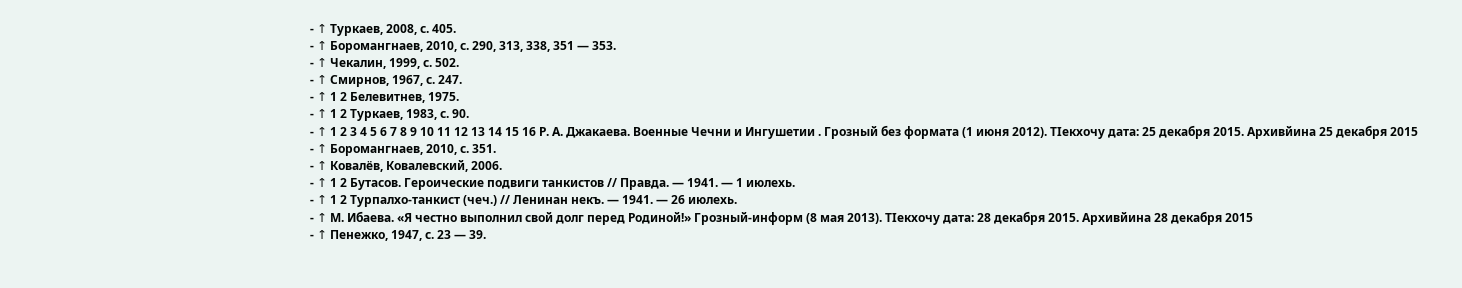- ↑ Туркаев, 2008, с. 405.
- ↑ Боромангнаев, 2010, с. 290, 313, 338, 351 — 353.
- ↑ Чекалин, 1999, с. 502.
- ↑ Смирнов, 1967, с. 247.
- ↑ 1 2 Белевитнев, 1975.
- ↑ 1 2 Туркаев, 1983, с. 90.
- ↑ 1 2 3 4 5 6 7 8 9 10 11 12 13 14 15 16 Р. А. Джакаева. Военные Чечни и Ингушетии . Грозный без формата (1 июня 2012). ТӀекхочу дата: 25 декабря 2015. Архивйина 25 декабря 2015
- ↑ Боромангнаев, 2010, с. 351.
- ↑ Ковалёв, Ковалевский, 2006.
- ↑ 1 2 Бутасов. Героические подвиги танкистов // Правда. — 1941. — 1 июлехь.
- ↑ 1 2 Турпалхо-танкист (чеч.) // Ленинан некъ. — 1941. — 26 июлехь.
- ↑ М. Ибаева. «Я честно выполнил свой долг перед Родиной!» Грозный-информ (8 мая 2013). ТӀекхочу дата: 28 декабря 2015. Архивйина 28 декабря 2015
- ↑ Пенежко, 1947, с. 23 — 39.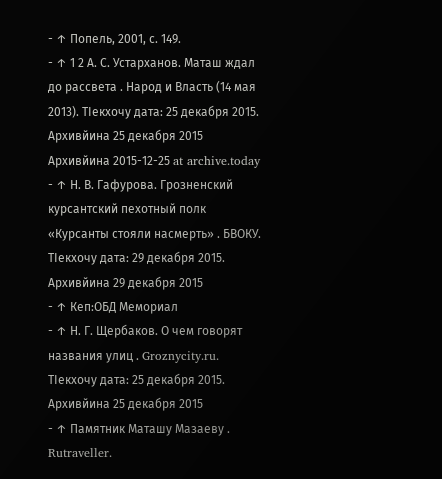- ↑ Попель, 2001, с. 149.
- ↑ 1 2 А. С. Устарханов. Маташ ждал до рассвета . Народ и Власть (14 мая 2013). ТӀекхочу дата: 25 декабря 2015. Архивйина 25 декабря 2015 Архивйина 2015-12-25 at archive.today
- ↑ Н. В. Гафурова. Грозненский курсантский пехотный полк «Курсанты стояли насмерть» . БВОКУ. ТӀекхочу дата: 29 декабря 2015. Архивйина 29 декабря 2015
- ↑ Кеп:ОБД Мемориал
- ↑ Н. Г. Щербаков. О чем говорят названия улиц . Groznycity.ru. ТӀекхочу дата: 25 декабря 2015. Архивйина 25 декабря 2015
- ↑ Памятник Маташу Мазаеву . Rutraveller.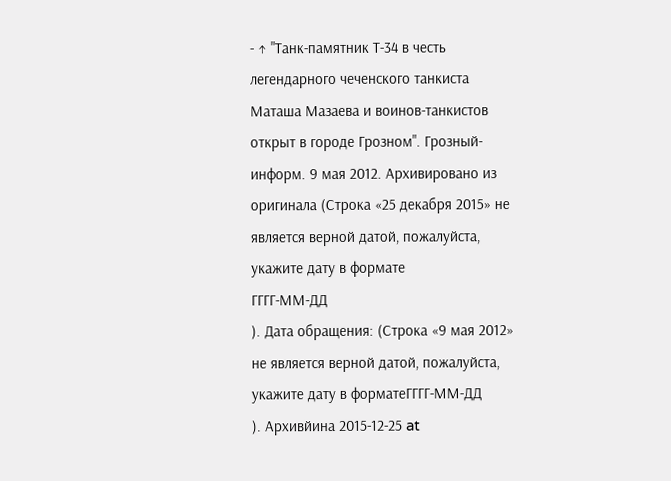- ↑ "Танк-памятник Т-34 в честь легендарного чеченского танкиста Маташа Мазаева и воинов-танкистов открыт в городе Грозном". Грозный-информ. 9 мая 2012. Архивировано из оригинала (Строка «25 декабря 2015» не является верной датой, пожалуйста, укажите дату в формате
ГГГГ-ММ-ДД
). Дата обращения: (Строка «9 мая 2012» не является верной датой, пожалуйста, укажите дату в форматеГГГГ-ММ-ДД
). Архивйина 2015-12-25 at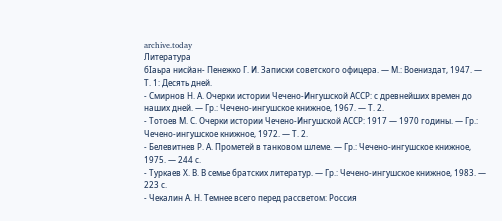archive.today
Литература
бӀаьра нисйан- Пенежко Г. И. Записки советского офицера. — М.: Воениздат, 1947. — Т. 1: Десять дней.
- Смирнов Н. А. Очерки истории Чечено-Ингушской АССР: с древнейших времен до наших дней. — Гр.: Чечено-ингушское книжное, 1967. — Т. 2.
- Тотоев М. С. Очерки истории Чечено-Ингушской АССР: 1917 — 1970 годины. — Гр.: Чечено-ингушское книжное, 1972. — Т. 2.
- Белевитнев Р. А. Прометей в танковом шлеме. — Гр.: Чечено-ингушское книжное, 1975. — 244 с.
- Туркаев Х. В. В семье братских литератур. — Гр.: Чечено-ингушское книжное, 1983. — 223 с.
- Чекалин А. Н. Темнее всего перед рассветом: Россия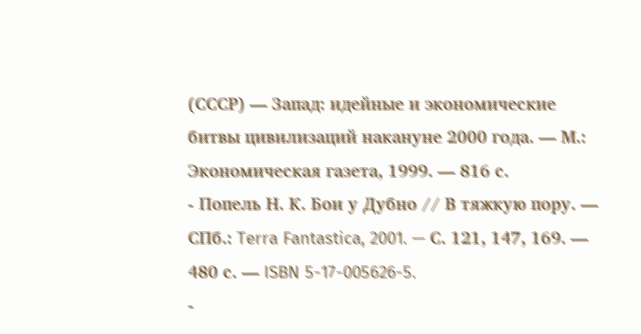(СССР) — Запад: идейные и экономические битвы цивилизаций накануне 2000 года. — М.: Экономическая газета, 1999. — 816 с.
- Попель Н. К. Бои у Дубно // В тяжкую пору. — СПб.: Terra Fantastica, 2001. — С. 121, 147, 169. — 480 с. — ISBN 5-17-005626-5.
-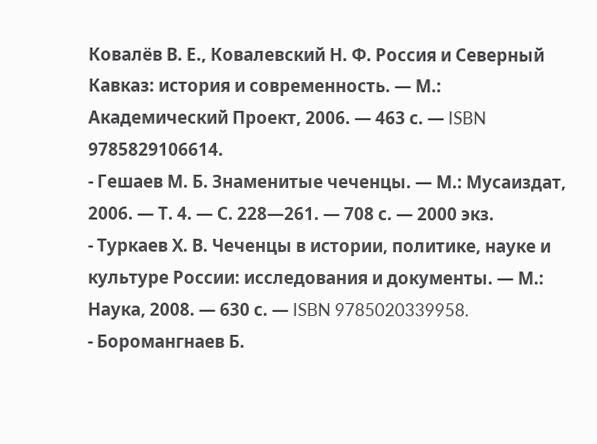Ковалёв В. Е., Ковалевский Н. Ф. Россия и Северный Кавказ: история и современность. — М.: Академический Проект, 2006. — 463 с. — ISBN 9785829106614.
- Гешаев М. Б. Знаменитые чеченцы. — М.: Мусаиздат, 2006. — Т. 4. — С. 228—261. — 708 с. — 2000 экз.
- Туркаев Х. В. Чеченцы в истории, политике, науке и культуре России: исследования и документы. — М.: Наука, 2008. — 630 с. — ISBN 9785020339958.
- Боромангнаев Б.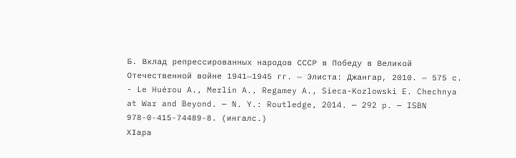Б. Вклад репрессированных народов СССР в Победу в Великой Отечественной войне 1941—1945 гг. — Элиста: Джангар, 2010. — 575 с.
- Le Huérou A., Merlin A., Regamey A., Sieca-Kozlowski E. Chechnya at War and Beyond. — N. Y.: Routledge, 2014. — 292 p. — ISBN 978-0-415-74489-8. (ингалс.)
ХӀара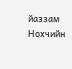йаззам Нохчийн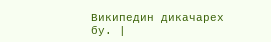Википедин дикачарех бу. |